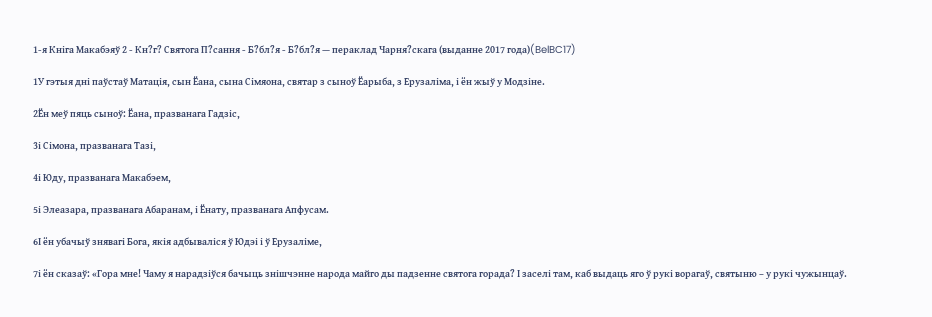1-я Кніга Макабэяў 2 - Кн?г? Святога П?сання - Б?бл?я - Б?бл?я — пераклад Чарня?скага (выданне 2017 года)(BelBC17)

1У гэтыя дні паўстаў Матація, сын Ёана, сына Сімяона, святар з сыноў Ёарыба, з Ерузаліма, і ён жыў у Модзіне.

2Ён меў пяць сыноў: Ёана, празванага Гадзіс,

3і Сімона, празванага Тазі,

4і Юду, празванага Макабэем,

5і Элеазара, празванага Абаранам, і Ёнату, празванага Апфусам.

6І ён убачыў знявагі Бога, якія адбываліся ў Юдэі і ў Ерузаліме,

7і ён сказаў: «Гора мне! Чаму я нарадзіўся бачыць знішчэнне народа майго ды падзенне святога горада? І заселі там, каб выдаць яго ў рукі ворагаў, святыню – у рукі чужынцаў.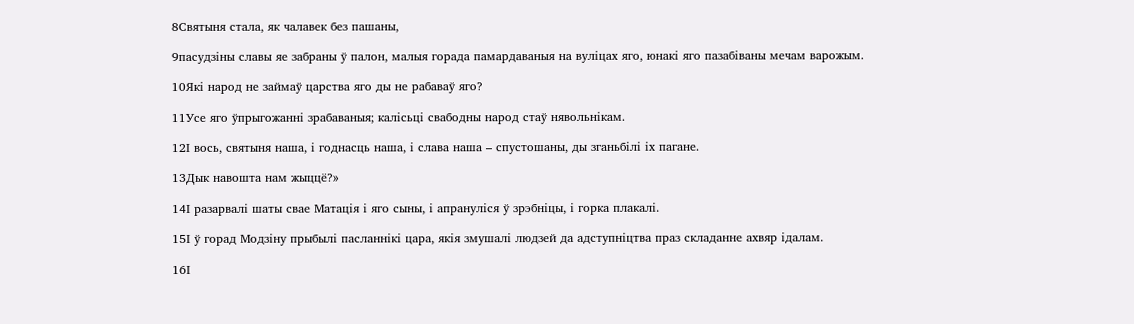8Святыня стала, як чалавек без пашаны,

9пасудзіны славы яе забраны ў палон, малыя горада памардаваныя на вуліцах яго, юнакі яго пазабіваны мечам варожым.

10Які народ не займаў царства яго ды не рабаваў яго?

11Усе яго ўпрыгожанні зрабаваныя; калісьці свабодны народ стаў нявольнікам.

12І вось, святыня наша, і годнасць наша, і слава наша – спустошаны, ды зганьбілі іх пагане.

13Дык навошта нам жыццё?»

14І разарвалі шаты свае Матація і яго сыны, і апрануліся ў зрэбніцы, і горка плакалі.

15І ў горад Модзіну прыбылі пасланнікі цара, якія змушалі людзей да адступніцтва праз складанне ахвяр ідалам.

16І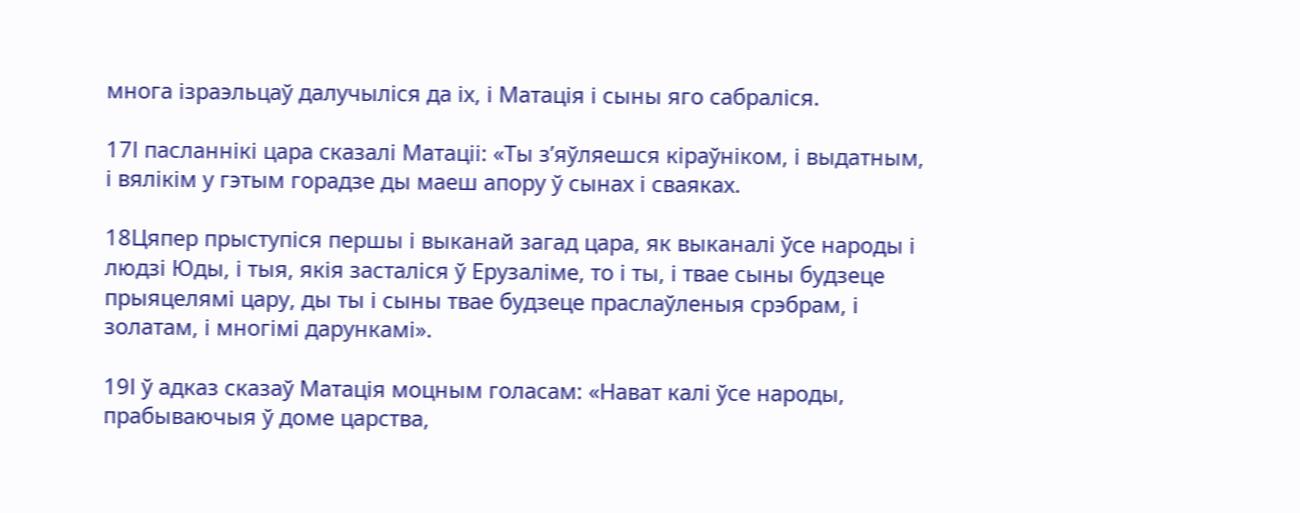многа ізраэльцаў далучыліся да іх, і Матація і сыны яго сабраліся.

17І пасланнікі цара сказалі Матаціі: «Ты з’яўляешся кіраўніком, і выдатным, і вялікім у гэтым горадзе ды маеш апору ў сынах і сваяках.

18Цяпер прыступіся першы і выканай загад цара, як выканалі ўсе народы і людзі Юды, і тыя, якія засталіся ў Ерузаліме, то і ты, і твае сыны будзеце прыяцелямі цару, ды ты і сыны твае будзеце праслаўленыя срэбрам, і золатам, і многімі дарункамі».

19І ў адказ сказаў Матація моцным голасам: «Нават калі ўсе народы, прабываючыя ў доме царства,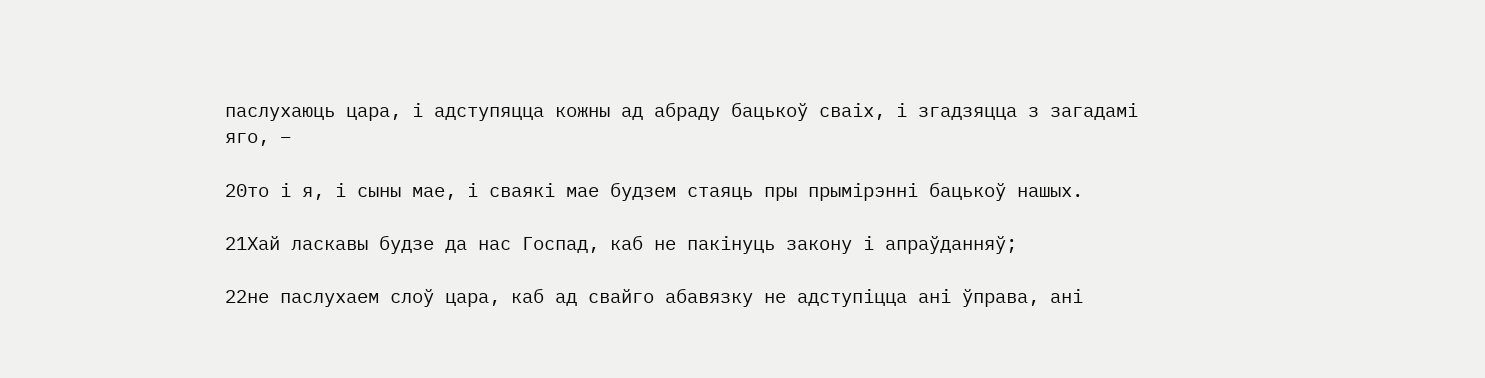паслухаюць цара, і адступяцца кожны ад абраду бацькоў сваіх, і згадзяцца з загадамі яго, –

20то і я, і сыны мае, і сваякі мае будзем стаяць пры прымірэнні бацькоў нашых.

21Хай ласкавы будзе да нас Госпад, каб не пакінуць закону і апраўданняў;

22не паслухаем слоў цара, каб ад свайго абавязку не адступіцца ані ўправа, ані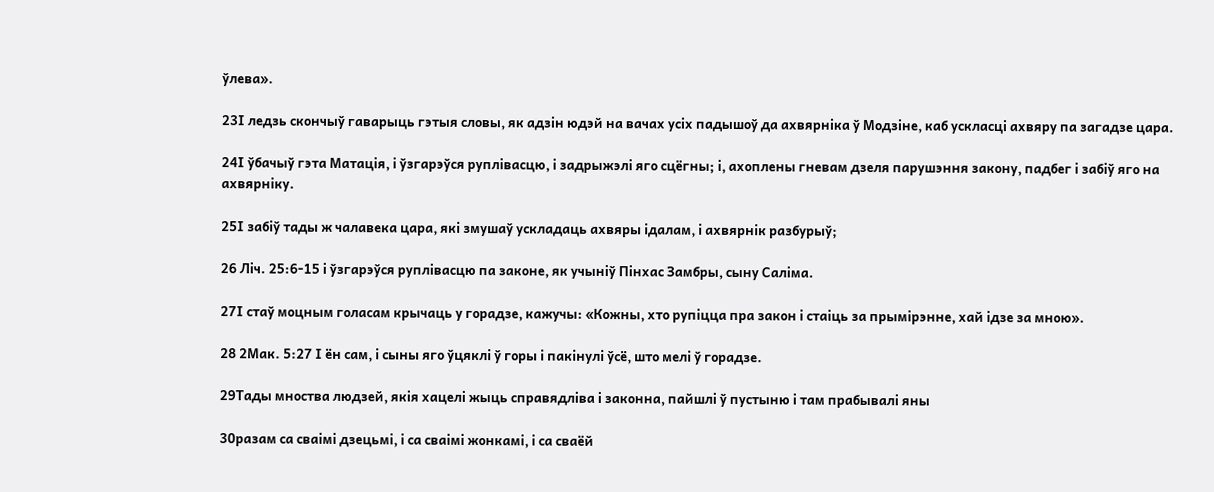ўлева».

23І ледзь скончыў гаварыць гэтыя словы, як адзін юдэй на вачах усіх падышоў да ахвярніка ў Модзіне, каб ускласці ахвяру па загадзе цара.

24І ўбачыў гэта Матація, і ўзгарэўся руплівасцю, і задрыжэлі яго сцёгны; і, ахоплены гневам дзеля парушэння закону, падбег і забіў яго на ахвярніку.

25І забіў тады ж чалавека цара, які змушаў ускладаць ахвяры ідалам, і ахвярнік разбурыў;

26 Ліч. 25:6-15 і ўзгарэўся руплівасцю па законе, як учыніў Пінхас Замбры, сыну Саліма.

27І стаў моцным голасам крычаць у горадзе, кажучы: «Кожны, хто рупіцца пра закон і стаіць за прымірэнне, хай ідзе за мною».

28 2Мак. 5:27 І ён сам, і сыны яго ўцяклі ў горы і пакінулі ўсё, што мелі ў горадзе.

29Тады мноства людзей, якія хацелі жыць справядліва і законна, пайшлі ў пустыню і там прабывалі яны

30разам са сваімі дзецьмі, і са сваімі жонкамі, і са сваёй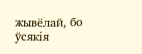жывёлай, бо ўсякія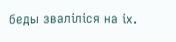беды зваліліся на іх.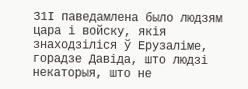31І паведамлена было людзям цара і войску, якія знаходзіліся ў Ерузаліме, горадзе Давіда, што людзі некаторыя, што не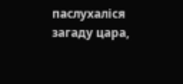паслухаліся загаду цара,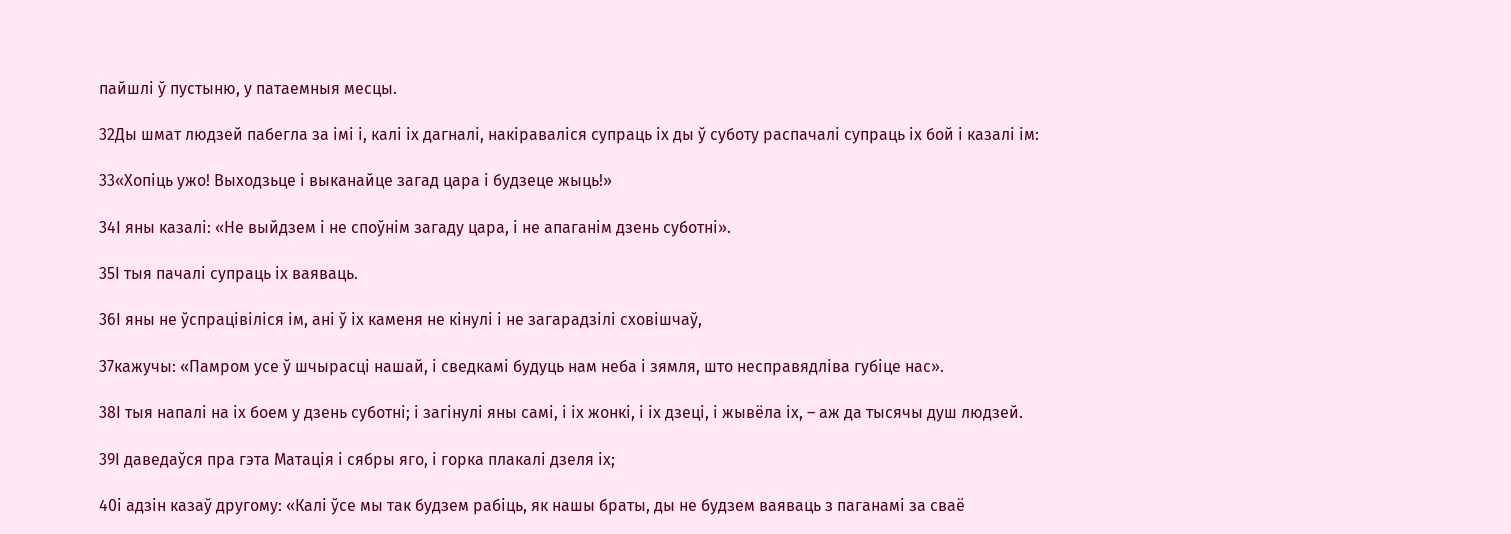пайшлі ў пустыню, у патаемныя месцы.

32Ды шмат людзей пабегла за імі і, калі іх дагналі, накіраваліся супраць іх ды ў суботу распачалі супраць іх бой і казалі ім:

33«Хопіць ужо! Выходзьце і выканайце загад цара і будзеце жыць!»

34І яны казалі: «Не выйдзем і не споўнім загаду цара, і не апаганім дзень суботні».

35І тыя пачалі супраць іх ваяваць.

36І яны не ўспрацівіліся ім, ані ў іх каменя не кінулі і не загарадзілі сховішчаў,

37кажучы: «Памром усе ў шчырасці нашай, і сведкамі будуць нам неба і зямля, што несправядліва губіце нас».

38І тыя напалі на іх боем у дзень суботні; і загінулі яны самі, і іх жонкі, і іх дзеці, і жывёла іх, – аж да тысячы душ людзей.

39І даведаўся пра гэта Матація і сябры яго, і горка плакалі дзеля іх;

40і адзін казаў другому: «Калі ўсе мы так будзем рабіць, як нашы браты, ды не будзем ваяваць з паганамі за сваё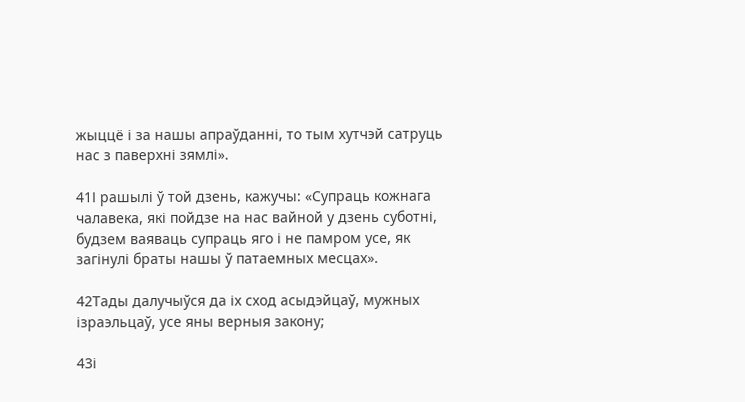жыццё і за нашы апраўданні, то тым хутчэй сатруць нас з паверхні зямлі».

41І рашылі ў той дзень, кажучы: «Супраць кожнага чалавека, які пойдзе на нас вайной у дзень суботні, будзем ваяваць супраць яго і не памром усе, як загінулі браты нашы ў патаемных месцах».

42Тады далучыўся да іх сход асыдэйцаў, мужных ізраэльцаў, усе яны верныя закону;

43і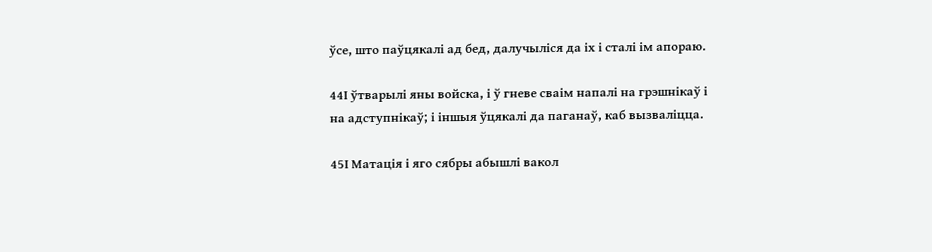ўсе, што паўцякалі ад бед, далучыліся да іх і сталі ім апораю.

44І ўтварылі яны войска, і ў гневе сваім напалі на грэшнікаў і на адступнікаў; і іншыя ўцякалі да паганаў, каб вызваліцца.

45І Матація і яго сябры абышлі вакол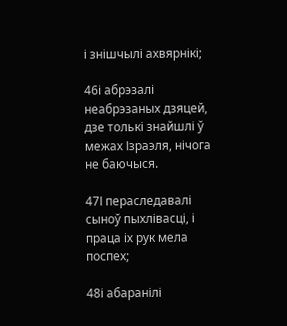і знішчылі ахвярнікі;

46і абрэзалі неабрэзаных дзяцей, дзе толькі знайшлі ў межах Ізраэля, нічога не баючыся.

47І пераследавалі сыноў пыхлівасці, і праца іх рук мела поспех;

48і абаранілі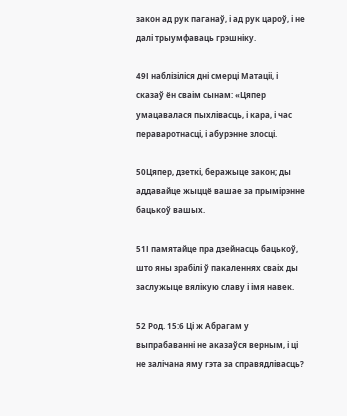закон ад рук паганаў, і ад рук цароў, і не далі трыумфаваць грэшніку.

49І наблізіліся дні смерці Матаціі, і сказаў ён сваім сынам: «Цяпер умацавалася пыхлівасць, і кара, і час пераваротнасці, і абурэнне злосці.

50Цяпер, дзеткі, беражыце закон; ды аддавайце жыццё вашае за прымірэнне бацькоў вашых.

51І памятайце пра дзейнасць бацькоў, што яны зрабілі ў пакаленнях сваіх ды заслужыце вялікую славу і імя навек.

52 Род. 15:6 Ці ж Абрагам у выпрабаванні не аказаўся верным, і ці не залічана яму гэта за справядлівасць?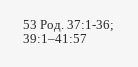53 Род. 37:1-36; 39:1–41:57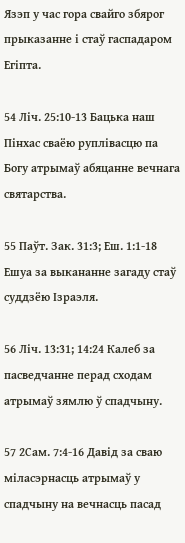Язэп у час гора свайго збярог прыказанне і стаў гаспадаром Егіпта.

54 Ліч. 25:10-13 Бацька наш Пінхас сваёю руплівасцю па Богу атрымаў абяцанне вечнага святарства.

55 Паўт. Зак. 31:3; Еш. 1:1-18 Ешуа за выкананне загаду стаў суддзёю Ізраэля.

56 Ліч. 13:31; 14:24 Калеб за пасведчанне перад сходам атрымаў зямлю ў спадчыну.

57 2Сам. 7:4-16 Давід за сваю міласэрнасць атрымаў у спадчыну на вечнасць пасад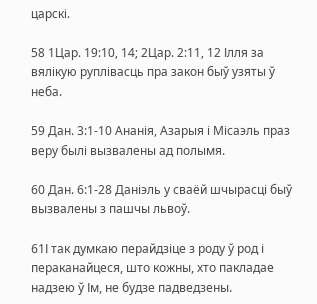царскі.

58 1Цар. 19:10, 14; 2Цар. 2:11, 12 Ілля за вялікую руплівасць пра закон быў узяты ў неба.

59 Дан. 3:1-10 Ананія, Азарыя і Місаэль праз веру былі вызвалены ад полымя.

60 Дан. 6:1-28 Даніэль у сваёй шчырасці быў вызвалены з пашчы львоў.

61І так думкаю перайдзіце з роду ў род і пераканайцеся, што кожны, хто пакладае надзею ў Ім, не будзе падведзены.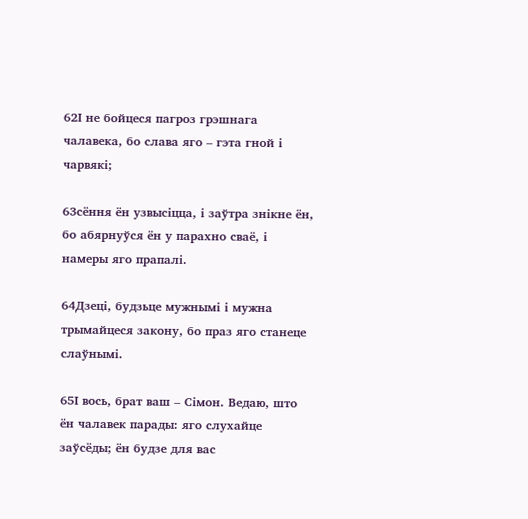62І не бойцеся пагроз грэшнага чалавека, бо слава яго – гэта гной і чарвякі;

63сёння ён узвысіцца, і заўтра знікне ён, бо абярнуўся ён у парахно сваё, і намеры яго прапалі.

64Дзеці, будзьце мужнымі і мужна трымайцеся закону, бо праз яго станеце слаўнымі.

65І вось, брат ваш – Сімон. Ведаю, што ён чалавек парады: яго слухайце заўсёды; ён будзе для вас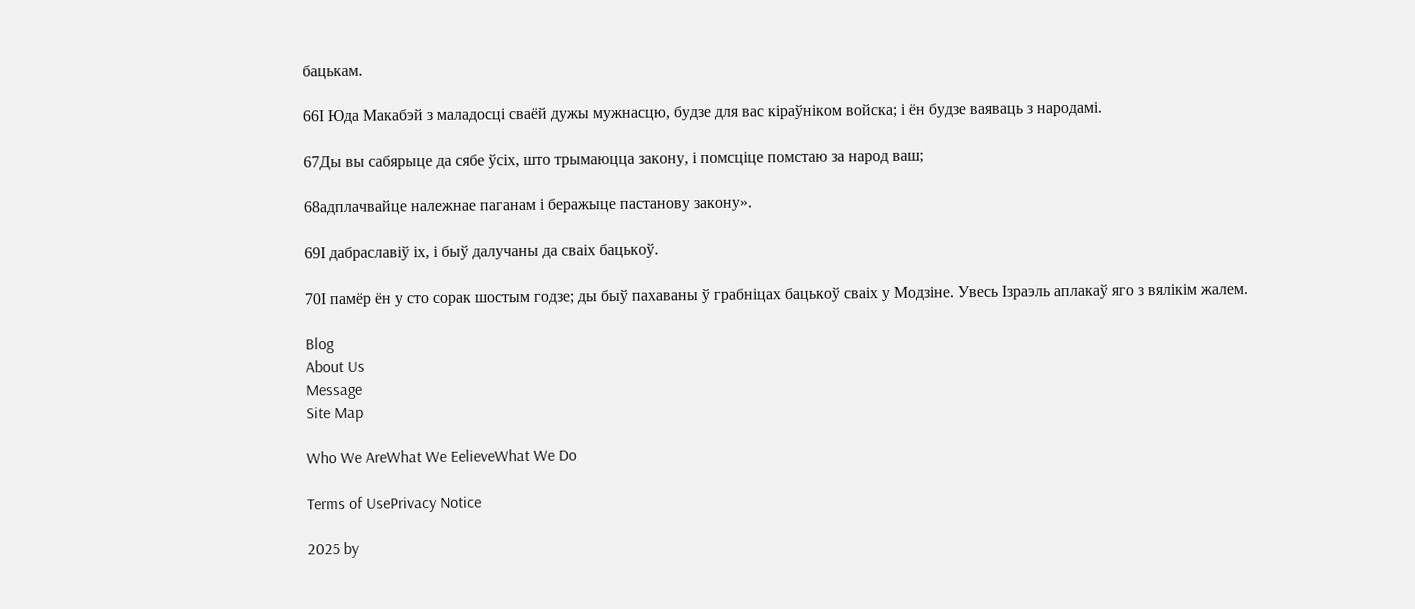бацькам.

66І Юда Макабэй з маладосці сваёй дужы мужнасцю, будзе для вас кіраўніком войска; і ён будзе ваяваць з народамі.

67Ды вы сабярыце да сябе ўсіх, што трымаюцца закону, і помсціце помстаю за народ ваш;

68адплачвайце належнае паганам і беражыце пастанову закону».

69І дабраславіў іх, і быў далучаны да сваіх бацькоў.

70І памёр ён у сто сорак шостым годзе; ды быў пахаваны ў грабніцах бацькоў сваіх у Модзіне. Увесь Ізраэль аплакаў яго з вялікім жалем.

Blog
About Us
Message
Site Map

Who We AreWhat We EelieveWhat We Do

Terms of UsePrivacy Notice

2025 by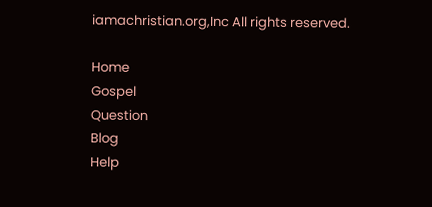iamachristian.org,Inc All rights reserved.

Home
Gospel
Question
Blog
Help